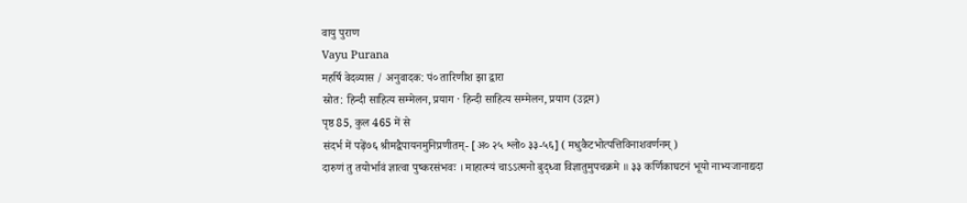वायु पुराण
Vayu Purana
महर्षि वेदव्यास / अनुवादक: पं० तारिणीश झा द्वारा
स्रोत: हिन्दी साहित्य सम्मेलन, प्रयाग · हिन्दी साहित्य सम्मेलन, प्रयाग (उद्गम)
पृष्ठ 85, कुल 465 में से
संदर्भ में पढ़ें७६ श्रीमद्वैपायनमुनिप्रणीतम्- [अ० २५ श्लो० ३३-५६] ( मधुकैटभोत्पत्तिविनाशवर्णनम् )
दारुणं तु तयोर्भावं ज्ञात्वा पुष्करसंभवः । माहात्म्यं चाऽऽत्मनो बुद्ध्वा विज्ञातुमुपचक्रमे ॥ ३३ कर्णिकाघटनं भूयो नाभ्यजानाद्यदा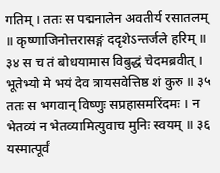गतिम् । ततः स पद्मनालेन अवतीर्य रसातलम् ॥ कृष्णाजिनोत्तरासङ्गं ददृशेऽन्तर्जले हरिम् ॥ ३४ स च तं बोधयामास विबुद्धं चेदमब्रवीत् । भूतेभ्यो मे भयं देव त्रायसवेत्तिष्ठ शं कुरु ॥ ३५ ततः स भगवान् विष्णुः सप्रहासमरिंदमः । न भेतव्यं न भेतव्यामित्युवाच मुनिः स्वयम् ॥ ३६ यस्मात्पूर्वं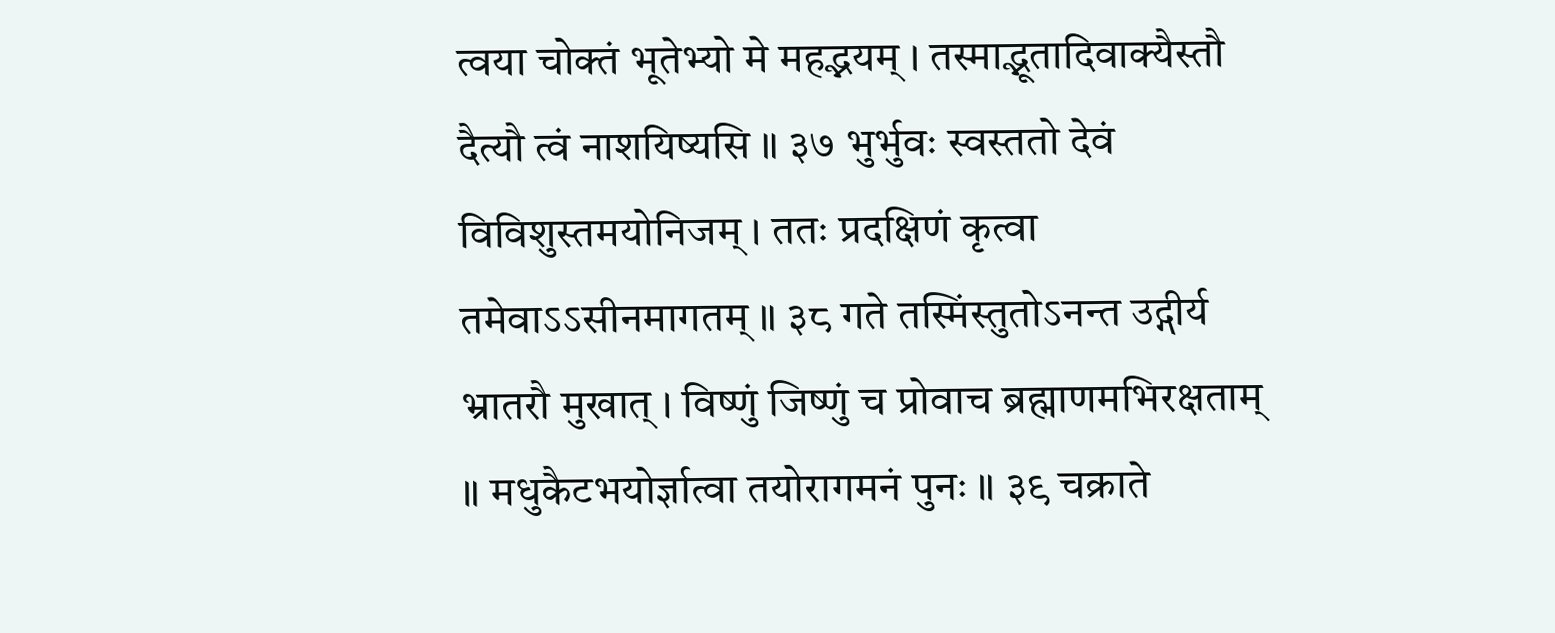त्वया चोक्तं भूतेभ्यो मे महद्भयम् । तस्माद्भूतादिवाक्यैस्तौ दैत्यौ त्वं नाशयिष्यसि ॥ ३७ भुर्भुवः स्वस्ततो देवं विविशुस्तमयोनिजम् । ततः प्रदक्षिणं कृत्वा तमेवाऽऽसीनमागतम् ॥ ३८ गते तस्मिंस्तुतोऽनन्त उद्गीर्य भ्रातरौ मुखात् । विष्णुं जिष्णुं च प्रोवाच ब्रह्माणमभिरक्षताम् ॥ मधुकैटभयोर्ज्ञात्वा तयोरागमनं पुनः ॥ ३९ चक्राते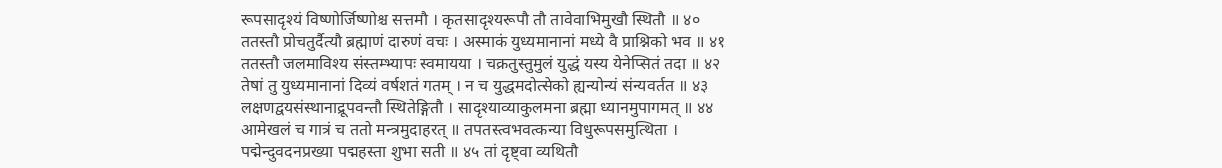रूपसादृश्यं विष्णोर्जिष्णोश्च सत्तमौ । कृतसादृश्यरूपौ तौ तावेवाभिमुखौ स्थितौ ॥ ४० ततस्तौ प्रोचतुर्दैत्यौ ब्रह्माणं दारुणं वचः । अस्माकं युध्यमानानां मध्ये वै प्राश्निको भव ॥ ४१ ततस्तौ जलमाविश्य संस्तम्भ्यापः स्वमायया । चक्रतुस्तुमुलं युद्धं यस्य येनेप्सितं तदा ॥ ४२ तेषां तु युध्यमानानां दिव्यं वर्षशतं गतम् । न च युद्धमदोत्सेको ह्यन्योन्यं संन्यवर्तत ॥ ४३ लक्षणद्वयसंस्थानाद्रूपवन्तौ स्थितेङ्गितौ । सादृश्याव्याकुलमना ब्रह्मा ध्यानमुपागमत् ॥ ४४ आमेखलं च गात्रं च ततो मन्त्रमुदाहरत् ॥ तपतस्त्वभवत्कन्या विधुरूपसमुत्थिता । पद्मेन्दुवदनप्रख्या पद्महस्ता शुभा सती ॥ ४५ तां दृष्ट्वा व्यथितौ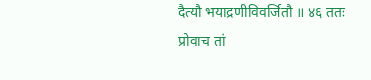दैत्यौ भयाद्रणीविवर्जितौ ॥ ४६ ततः प्रोवाच तां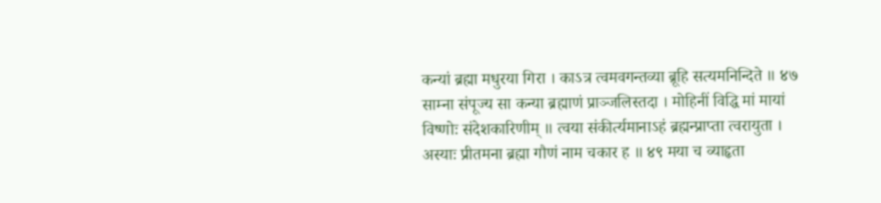कन्यां ब्रह्मा मधुरया गिरा । काऽत्र त्वमवगन्तव्या ब्रूहि सत्यमनिन्दिते ॥ ४७ साम्ना संपूज्य सा कन्या ब्रह्माणं प्राञ्जलिस्तदा । मोहिनीं विद्धि मां मायां विष्णोः संदेशकारिणीम् ॥ त्वया संकीर्त्यमानाऽहं ब्रह्मन्प्राप्ता त्वरायुता । अस्याः प्रीतमना ब्रह्मा गौणं नाम चकार ह ॥ ४९ मया च व्याहृता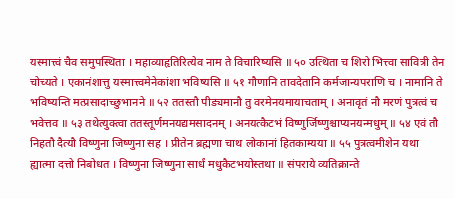यस्मात्त्वं चैव समुपस्थिता । महाव्याहृतिरित्येव नाम ते विचारिष्यसि ॥ ५० उत्थिता च शिरो भित्त्वा सावित्री तेन चोच्यते । एकानंशात्तु यस्मात्त्वमेनेकांशा भविष्यसि ॥ ५१ गौणानि तावदेतानि कर्मजान्यपराणि च । नामानि ते भविष्यन्ति मत्प्रसादाच्छुभानने ॥ ५२ ततस्तौ पीड्यमानौ तु वरमेनयमायाचताम् । अनावृतं नौ मरणं पुत्रत्वं च भवेत्तव ॥ ५३ तथेत्युक्त्वा ततस्तूर्णमनयद्यमसादनम् । अनयत्कैटभं विष्णुर्जिष्णुश्चाप्यनयन्मधुम् ॥ ५४ एवं तौ निहतौ दैत्यौ विष्णुना जिष्णुना सह । प्रीतेन ब्रह्मणा चाथ लोकानां हितकाम्यया ॥ ५५ पुत्रत्वमीशेन यथा ह्यात्मा दत्तो निबोधत । विष्णुना जिष्णुना सार्धं मधुकैटभयोस्तथा ॥ संपराये व्यतिक्रान्ते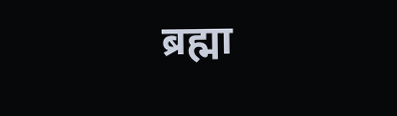ब्रह्मा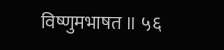विष्णुमभाषत ॥ ५६